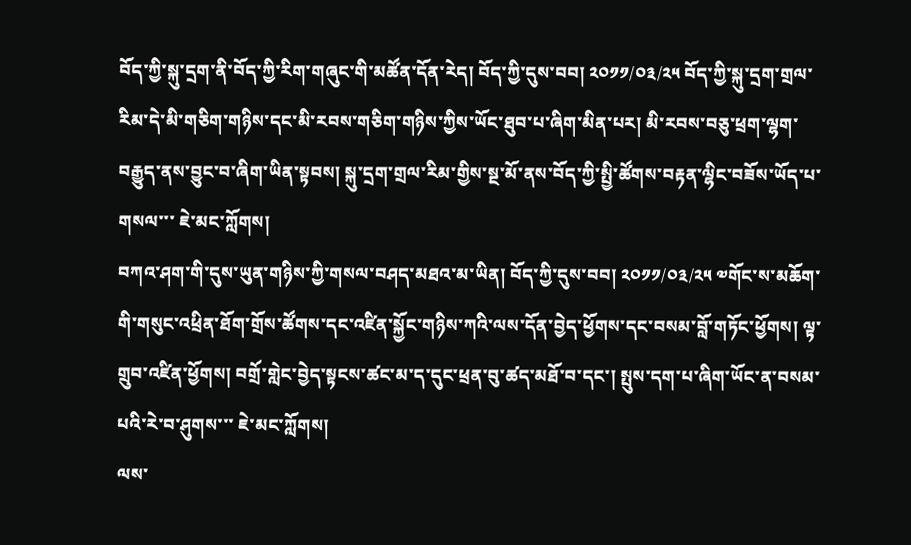བོད་ཀྱི་སྐུ་དྲག་ནི་བོད་ཀྱི་རིག་གཞུང་གི་མཚོན་དོན་རེད། བོད་ཀྱི་དུས་བབ། ༢༠༡༡/༠༣/༢༥ བོད་ཀྱི་སྐུ་དྲག་གྲལ་རིམ་དེ་མི་གཅིག་གཉིས་དང་མི་རབས་གཅིག་གཉིས་ཀྱིས་ཡོང་ཐུབ་པ་ཞིག་མིན་པར། མི་རབས་བཅུ་ཕྲག་ལྷག་བརྒྱུད་ནས་བྱུང་བ་ཞིག་ཡིན་སྟབས། སྐུ་དྲག་གྲལ་རིམ་གྱིས་སྔ་མོ་ནས་བོད་ཀྱི་སྤྱི་ཚོགས་བརྟན་ལྷིང་བཟོས་ཡོད་པ་གསལ་་་ ཇེ་མང་ཀློགས།
བཀའ་ཤག་གི་དུས་ཡུན་གཉིས་ཀྱི་གསལ་བཤད་མཐའ་མ་ཡིན། བོད་ཀྱི་དུས་བབ། ༢༠༡༡/༠༣/༢༥ ༧གོང་ས་མཆོག་གི་གསུང་འཕྲིན་ཐོག་གྲོས་ཚོགས་དང་འཛིན་སྐྱོང་གཉིས་ཀའི་ལས་དོན་བྱེད་ཕྱོགས་དང་བསམ་བློ་གཏོང་ཕྱོགས། ལྟ་གྲུབ་འཛིན་ཕྱོགས། བགྲོ་གླེང་བྱེད་སྟངས་ཚང་མ་ད་དུང་ཕྲན་བུ་ཚད་མཐོ་བ་དང་། སྤུས་དག་པ་ཞིག་ཡོང་ན་བསམ་པའི་རེ་བ་ཤུགས་་་ ཇེ་མང་ཀློགས།
ལས་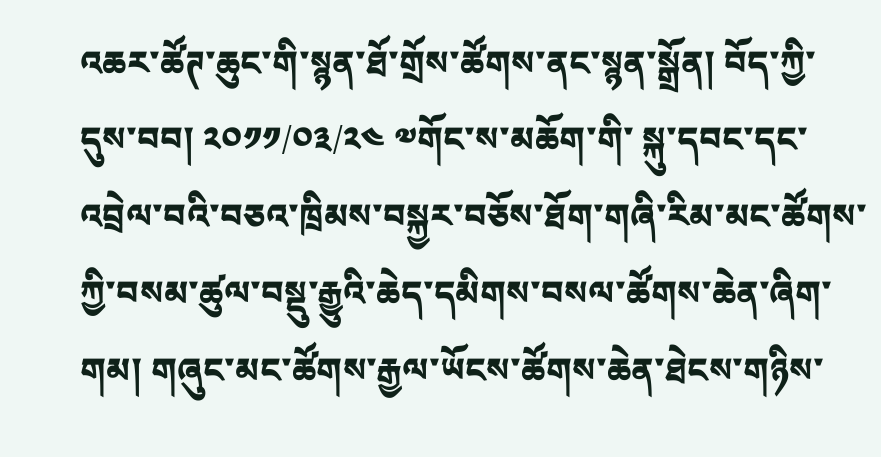འཆར་ཚོཊ་ཆུང་གི་སྙན་ཐོ་གྲོས་ཚོགས་ནང་སྙན་སྒྲོན། བོད་ཀྱི་དུས་བབ། ༢༠༡༡/༠༣/༢༤ ༧གོང་ས་མཆོག་གི་ སྐུ་དབང་དང་འབྲེལ་བའི་བཅའ་ཁྲིམས་བསྐྱར་བཅོས་ཐོག་གཞི་རིམ་མང་ཚོགས་ཀྱི་བསམ་ཚུལ་བསྡུ་རྒྱུའི་ཆེད་དམིགས་བསལ་ཚོགས་ཆེན་ཞིག་གམ། གཞུང་མང་ཚོགས་རྒྱལ་ཡོངས་ཚོགས་ཆེན་ཐེངས་གཉིས་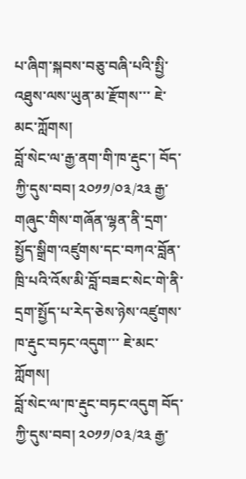པ་ཞིག་སྐབས་བཅུ་བཞི་པའི་སྤྱི་འཐུས་ལས་ཡུན་མ་རྫོགས་་་ ཇེ་མང་ཀློགས།
བློ་སེང་ལ་རྒྱ་ནག་གི་ཁ་རྡུང་། བོད་ཀྱི་དུས་བབ། ༢༠༡༡/༠༣/༢༣ རྒྱ་གཞུང་གིས་གཞོན་ལྷན་ནི་དྲག་སྤྱོད་སྒྲིག་འཛུགས་དང་བཀའ་བློན་ཁྲི་པའི་འོས་མི་བློ་བཟང་སེང་གེ་ནི་དྲག་སྤྱོད་པ་རེད་ཅེས་ཉེས་འཛུགས་ཁ་རྡུང་བཏང་འདུག་་་ ཇེ་མང་ཀློགས།
བློ་སེང་ལ་ཁ་རྡུང་བཏང་འདུག བོད་ཀྱི་དུས་བབ། ༢༠༡༡/༠༣/༢༣ རྒྱ་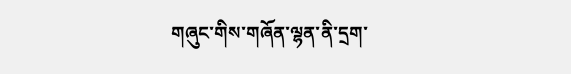གཞུང་གིས་གཞོན་ལྷན་ནི་དྲག་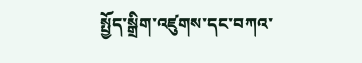སྤྱོད་སྒྲིག་འཛུགས་དང་བཀའ་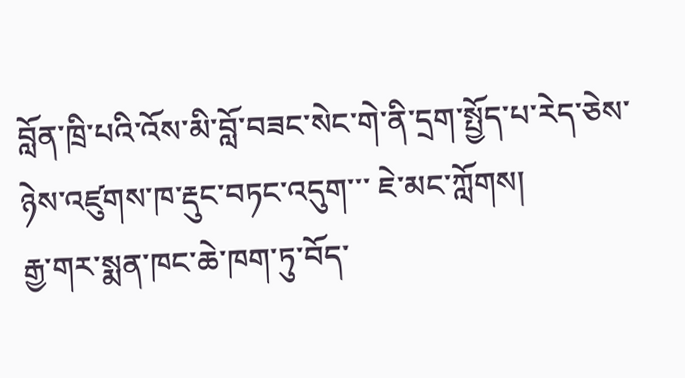བློན་ཁྲི་པའི་འོས་མི་བློ་བཟང་སེང་གེ་ནི་དྲག་སྤྱོད་པ་རེད་ཅེས་ཉེས་འཛུགས་ཁ་རྡུང་བཏང་འདུག་་་ ཇེ་མང་ཀློགས།
རྒྱ་གར་སྨན་ཁང་ཆེ་ཁག་ཏུ་བོད་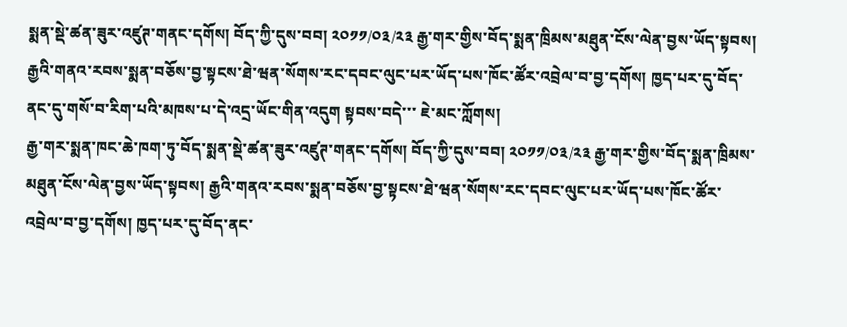སྨན་སྡེ་ཚན་ཟུར་འཛུཊ་གནང་དགོས། བོད་ཀྱི་དུས་བབ། ༢༠༡༡/༠༣/༢༣ རྒྱ་གར་གྱིས་བོད་སྨན་ཁྲིམས་མཐུན་ངོས་ལེན་བྱས་ཡོད་སྟབས། རྒྱའི་གནའ་རབས་སྨན་བཅོས་བྱ་སྟངས་ཐེ་ཝན་སོགས་རང་དབང་ལུང་པར་ཡོད་པས་ཁོང་ཚོར་འབྲེལ་བ་བྱ་དགོས། ཁྱད་པར་དུ་བོད་ནང་དུ་གསོ་བ་རིག་པའི་མཁས་པ་དེ་འདྲ་ཡོང་གིན་འདུག སྟབས་བདེ་་་ ཇེ་མང་ཀློགས།
རྒྱ་གར་སྨན་ཁང་ཆེ་ཁག་ཏུ་བོད་སྨན་སྡེ་ཚན་ཟུར་འཛུཊ་གནང་དགོས། བོད་ཀྱི་དུས་བབ། ༢༠༡༡/༠༣/༢༣ རྒྱ་གར་གྱིས་བོད་སྨན་ཁྲིམས་མཐུན་ངོས་ལེན་བྱས་ཡོད་སྟབས། རྒྱའི་གནའ་རབས་སྨན་བཅོས་བྱ་སྟངས་ཐེ་ཝན་སོགས་རང་དབང་ལུང་པར་ཡོད་པས་ཁོང་ཚོར་འབྲེལ་བ་བྱ་དགོས། ཁྱད་པར་དུ་བོད་ནང་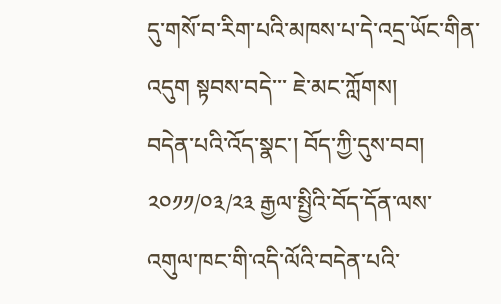དུ་གསོ་བ་རིག་པའི་མཁས་པ་དེ་འདྲ་ཡོང་གིན་འདུག སྟབས་བདེ་་་ ཇེ་མང་ཀློགས།
བདེན་པའི་འོད་སྣང་། བོད་ཀྱི་དུས་བབ། ༢༠༡༡/༠༣/༢༣ རྒྱལ་སྤྱིའི་བོད་དོན་ལས་འགུལ་ཁང་གི་འདི་ལོའི་བདེན་པའི་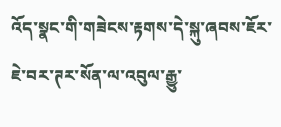འོད་སྣང་གི་གཟེངས་རྟགས་དེ་སྐུ་ཞབས་ཇོར་ཇེ་བར་ཊར་སོན་ལ་འབུལ་རྒྱུ་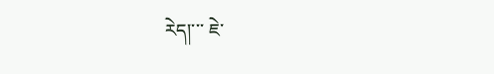རེད།་་་ ཇེ་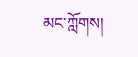མང་ཀློགས།